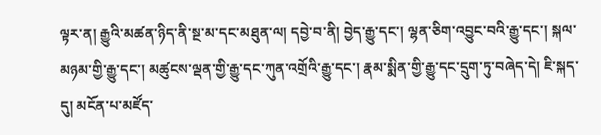ལྟར་ན། རྒྱུའི་མཚན་ཉིད་ནི་སྔ་མ་དང་མཐུན་ལ། དབྱེ་བ་ནི། བྱེད་རྒྱུ་དང་། ལྷན་ཅིག་འབྱུང་བའི་རྒྱུ་དང་། སྐལ་མཉམ་གྱི་རྒྱུ་དང་། མཚུངས་ལྡན་གྱི་རྒྱུ་དང་ཀུན་འགྲོའི་རྒྱུ་དང་། རྣམ་སྨིན་གྱི་རྒྱུ་དང་དྲུག་ཏུ་བཞེད་དེ། ཇི་སྐད་དུ། མངོན་པ་མཛོད་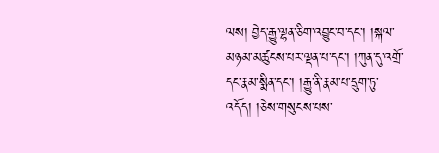ལས། བྱེད་རྒྱུ་ལྷན་ཅིག་འབྱུང་བ་དང་། །སྐལ་མཉམ་མཚུངས་པར་ལྡན་པ་དང་། །ཀུན་དུ་འགྲོ་དང་རྣམ་སྨིན་དང་། །རྒྱུ་ནི་རྣམ་པ་དྲུག་ཏུ་འདོད། །ཅེས་གསུངས་པས་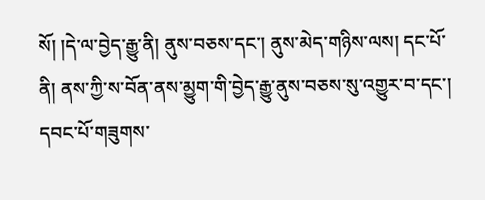སོ། །དེ་ལ་བྱེད་རྒྱུ་ནི། ནུས་བཅས་དང་། ནུས་མེད་གཉིས་ལས། དང་པོ་ནི། ནས་ཀྱི་ས་བོན་ནས་མྱུག་གི་བྱེད་རྒྱུ་ནུས་བཅས་སུ་འགྱུར་བ་དང་། དབང་པོ་གཟུགས་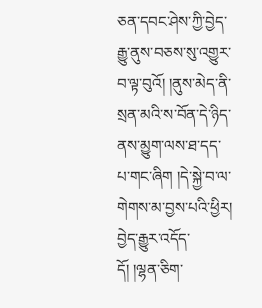ཅན་དབང་ཤེས་ཀྱི་བྱེད་རྒྱུ་ནུས་བཅས་སུ་འགྱུར་བ་ལྟ་བུའོ། །ནུས་མེད་ནི་སྲན་མའི་ས་བོན་དེ་ཉིད་ནས་མྱུག་ལས་ཐ་དད་པ་གང་ཞིག །དེ་སྐྱེ་བ་ལ་གེགས་མ་བྱས་པའི་ཕྱིར། བྱེད་རྒྱུར་འདོད་དོ། །ལྷན་ཅིག་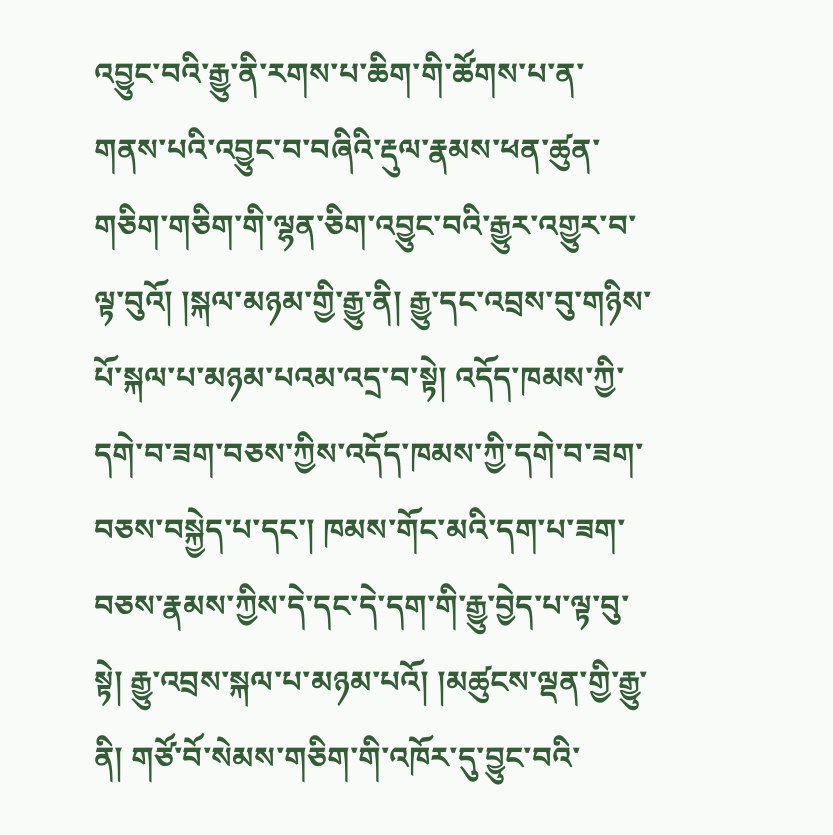འབྱུང་བའི་རྒྱུ་ནི་རགས་པ་ཆིག་གི་ཚོགས་པ་ན་གནས་པའི་འབྱུང་བ་བཞིའི་རྡུལ་རྣམས་ཕན་ཚུན་གཅིག་གཅིག་གི་ལྷན་ཅིག་འབྱུང་བའི་རྒྱུར་འགྱུར་བ་ལྟ་བུའོ། །སྐལ་མཉམ་གྱི་རྒྱུ་ནི། རྒྱུ་དང་འབྲས་བུ་གཉིས་པོ་སྐལ་པ་མཉམ་པའམ་འདྲ་བ་སྟེ། འདོད་ཁམས་ཀྱི་དགེ་བ་ཟག་བཅས་ཀྱིས་འདོད་ཁམས་ཀྱི་དགེ་བ་ཟག་བཅས་བསྐྱེད་པ་དང་། ཁམས་གོང་མའི་དག་པ་ཟག་བཅས་རྣམས་ཀྱིས་དེ་དང་དེ་དག་གི་རྒྱུ་བྱེད་པ་ལྟ་བུ་སྟེ། རྒྱུ་འབྲས་སྐལ་པ་མཉམ་པའོ། །མཚུངས་ལྡན་གྱི་རྒྱུ་ནི། གཙོ་བོ་སེམས་གཅིག་གི་འཁོར་དུ་བྱུང་བའི་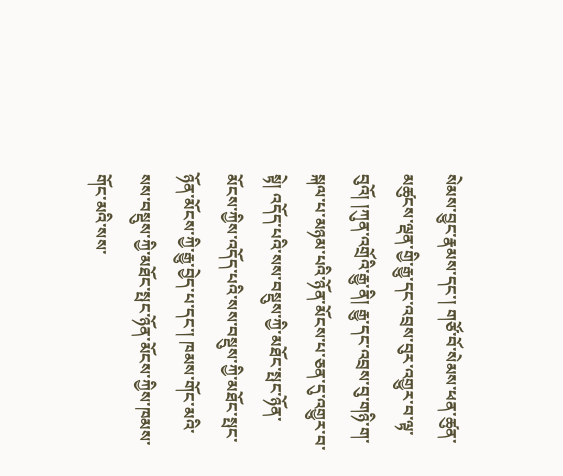སེམས་བྱུང་རྣམས་དང་། གཙོ་བོ་སེམས་ཕན་ཚུན་མཚུངས་ལྡན་གྱི་རྒྱུ་དང་འབྲས་བུར་འགྱུར་བ་ལྟ་བུའོ། །ཀུན་འགྲོའི་རྒྱུ་ནི། རྒྱུ་དང་འབྲས་བུ་གཉི་ག་སྐལ་པ་མཉམ་པའི་ཉོན་མོངས་པ་ཅན་དུ་འགྱུར་བ་སྟེ། འདོད་པའི་སས་བསྡུས་ཀྱི་མཐོང་སྤང་ཉོན་མོངས་ཀྱིས་འདོད་པའི་སས་བསྡུས་ཀྱི་མཐོང་སྤང་ཉོན་མོངས་ཀྱི་རྒྱུ་བྱེད་པ་དང་། ཁམས་གོང་མའི་སས་བསྡུས་ཀྱི་མཐོང་སྤང་ཉོན་མོངས་ཀྱིས་ཁམས་གོང་མའི་སས་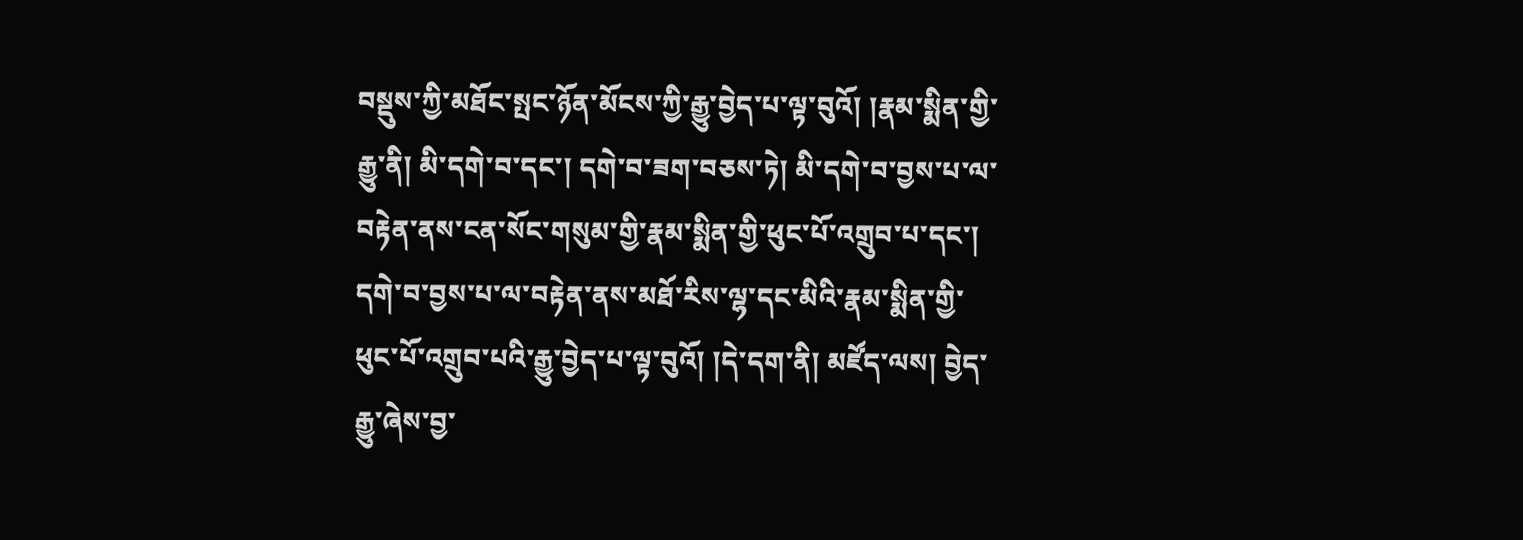བསྡུས་ཀྱི་མཐོང་སྤང་ཉོན་མོངས་ཀྱི་རྒྱུ་བྱེད་པ་ལྟ་བུའོ། །རྣམ་སྨིན་གྱི་རྒྱུ་ནི། མི་དགེ་བ་དང་། དགེ་བ་ཟག་བཅས་ཏེ། མི་དགེ་བ་བྱས་པ་ལ་བརྟེན་ནས་ངན་སོང་གསུམ་གྱི་རྣམ་སྨིན་གྱི་ཕུང་པོ་འགྲུབ་པ་དང་། དགེ་བ་བྱས་པ་ལ་བརྟེན་ནས་མཐོ་རིས་ལྷ་དང་མིའི་རྣམ་སྨིན་གྱི་ཕུང་པོ་འགྲུབ་པའི་རྒྱུ་བྱེད་པ་ལྟ་བུའོ། །དེ་དག་ནི། མཛོད་ལས། བྱེད་རྒྱུ་ཞེས་བྱ་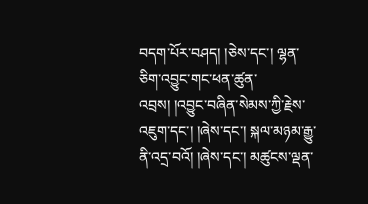བདག་པོར་བཤད། །ཅེས་དང་། ལྷན་ཅིག་འབྱུང་གང་ཕན་ཚུན་འབྲས། །འབྱུང་བཞིན་སེམས་ཀྱི་རྗེས་འཇུག་དང་། །ཞེས་དང་། སྐལ་མཉམ་རྒྱུ་ནི་འདྲ་བའོ། །ཞེས་དང་། མཚུངས་ལྡན་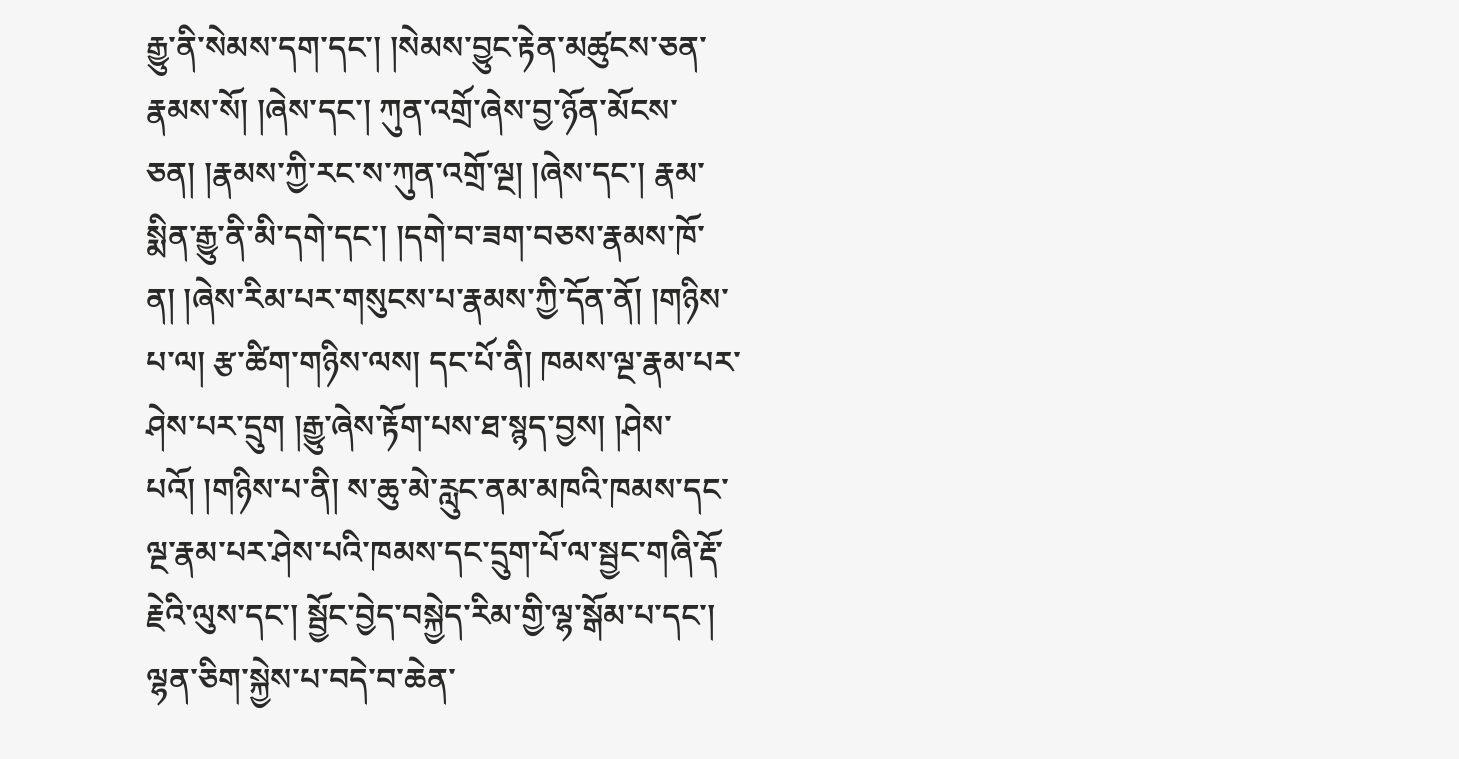རྒྱུ་ནི་སེམས་དག་དང་། །སེམས་བྱུང་རྟེན་མཚུངས་ཅན་རྣམས་སོ། །ཞེས་དང་། ཀུན་འགྲོ་ཞེས་བྱ་ཉོན་མོངས་ཅན། །རྣམས་ཀྱི་རང་ས་ཀུན་འགྲོ་ལྔ། །ཞེས་དང་། རྣམ་སྨིན་རྒྱུ་ནི་མི་དགེ་དང་། །དགེ་བ་ཟག་བཅས་རྣམས་ཁོ་ན། །ཞེས་རིམ་པར་གསུངས་པ་རྣམས་ཀྱི་དོན་ནོ། །གཉིས་པ་ལ། རྩ་ཚིག་གཉིས་ལས། དང་པོ་ནི། ཁམས་ལྔ་རྣམ་པར་ཤེས་པར་དྲུག །རྒྱུ་ཞེས་རྟོག་པས་ཐ་སྙད་བྱས། །ཤེས་པའོ། །གཉིས་པ་ནི། ས་ཆུ་མེ་རླུང་ནམ་མཁའི་ཁམས་དང་ལྔ་རྣམ་པར་ཤེས་པའི་ཁམས་དང་དྲུག་པོ་ལ་སྦྱང་གཞི་རྡོ་རྗེའི་ལུས་དང་། སྦྱོང་བྱེད་བསྐྱེད་རིམ་གྱི་ལྷ་སྒོམ་པ་དང་། ལྷན་ཅིག་སྐྱེས་པ་བདེ་བ་ཆེན་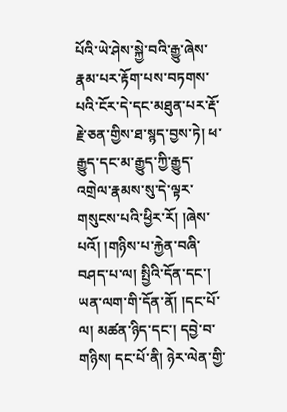པོའི་ཡེ་ཤེས་སྐྱེ་བའི་རྒྱུ་ཞེས་རྣམ་པར་རྟོག་པས་བཏགས་པའི་ངོར་དེ་དང་མཐུན་པར་རྡོ་རྗེ་ཅན་གྱིས་ཐ་སྙད་བྱས་ཏེ། ཕ་རྒྱུད་དང་མ་རྒྱུད་ཀྱི་རྒྱུད་འགྲེལ་རྣམས་སུ་དེ་ལྟར་གསུངས་པའི་ཕྱིར་རོ། །ཞེས་པའོ། །གཉིས་པ་རྐྱེན་བཞི་བཤད་པ་ལ། སྤྱིའི་དོན་དང་། ཡན་ལག་གི་དོན་ནོ། །དང་པོ་ལ། མཚན་ཉིད་དང་། དབྱེ་བ་གཉིས། དང་པོ་ནི། ཉེར་ལེན་གྱི་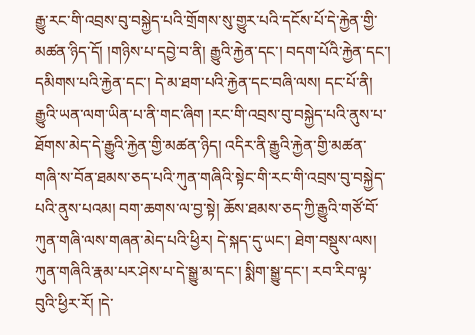རྒྱུ་རང་གི་འབྲས་བུ་བསྐྱེད་པའི་གྲོགས་སུ་གྱུར་པའི་དངོས་པོ་དེ་རྐྱེན་གྱི་མཚན་ཉིད་དོ། །གཉིས་པ་དབྱེ་བ་ནི། རྒྱུའི་རྐྱེན་དང་། བདག་པོའི་རྐྱེན་དང་། དམིགས་པའི་རྐྱེན་དང་། དེ་མ་ཐག་པའི་རྐྱེན་དང་བཞི་ལས། དང་པོ་ནི། རྒྱུའི་ཡན་ལག་ཡིན་པ་ནི་གང་ཞིག །རང་གི་འབྲས་བུ་བསྐྱེད་པའི་ནུས་པ་ཐོགས་མེད་དེ་རྒྱུའི་རྐྱེན་གྱི་མཚན་ཉིད། འདིར་ནི་རྒྱུའི་རྐྱེན་གྱི་མཚན་གཞི་ས་བོན་ཐམས་ཅད་པའི་ཀུན་གཞིའི་སྟེང་གི་རང་གི་འབྲས་བུ་བསྐྱེད་པའི་ནུས་པའམ། བག་ཆགས་ལ་བྱ་སྟེ། ཆོས་ཐམས་ཅད་ཀྱི་རྒྱུའི་གཙོ་བོ་ཀུན་གཞི་ལས་གཞན་མེད་པའི་ཕྱིར། དེ་སྐད་དུ་ཡང་། ཐེག་བསྡུས་ལས། ཀུན་གཞིའི་རྣམ་པར་ཤེས་པ་དེ་སྒྱུ་མ་དང་། སྨིག་སྒྱུ་དང་། རབ་རིབ་ལྟ་བུའི་ཕྱིར་རོ། །དེ་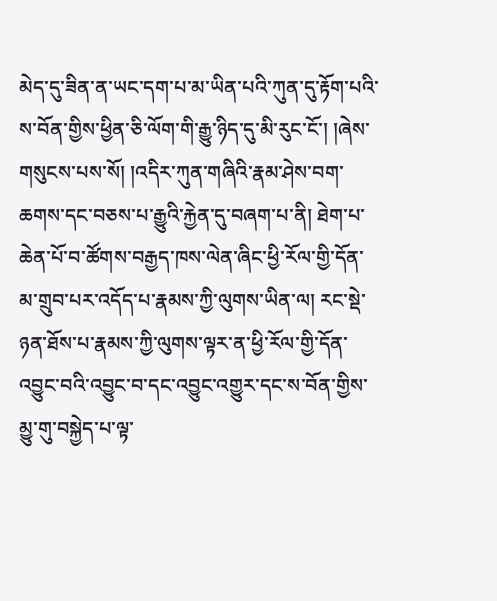མེད་དུ་ཟིན་ན་ཡང་དག་པ་མ་ཡིན་པའི་ཀུན་དུ་རྟོག་པའི་ས་བོན་གྱིས་ཕྱིན་ཅི་ལོག་གི་རྒྱུ་ཉིད་དུ་མི་རུང་ངོ་། །ཞེས་གསུངས་པས་སོ། །འདིར་ཀུན་གཞིའི་རྣམ་ཤེས་བག་ཆགས་དང་བཅས་པ་རྒྱུའི་རྐྱེན་དུ་བཞག་པ་ནི། ཐེག་པ་ཆེན་པོ་བ་ཚོགས་བརྒྱད་ཁས་ལེན་ཞིང་ཕྱི་རོལ་གྱི་དོན་མ་གྲུབ་པར་འདོད་པ་རྣམས་ཀྱི་ལུགས་ཡིན་ལ། རང་སྡེ་ཉན་ཐོས་པ་རྣམས་ཀྱི་ལུགས་ལྟར་ན་ཕྱི་རོལ་གྱི་དོན་འབྱུང་བའི་འབྱུང་བ་དང་འབྱུང་འགྱུར་དང་ས་བོན་གྱིས་མྱུ་གུ་བསྐྱེད་པ་ལྟ་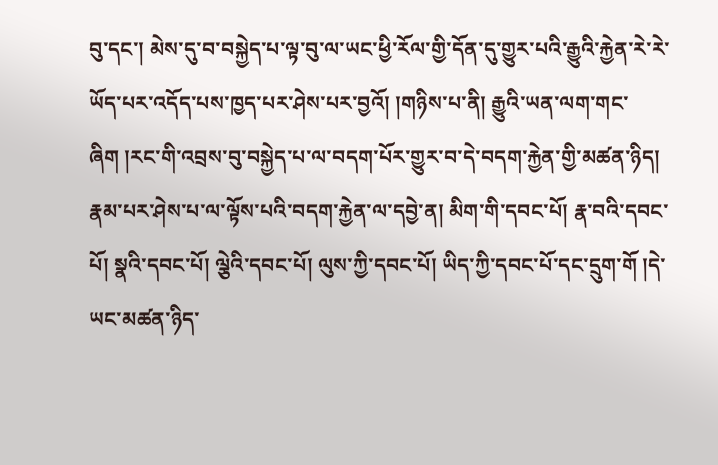བུ་དང་། མེས་དུ་བ་བསྐྱེད་པ་ལྟ་བུ་ལ་ཡང་ཕྱི་རོལ་གྱི་དོན་དུ་གྱུར་པའི་རྒྱུའི་རྐྱེན་རེ་རེ་ཡོད་པར་འདོད་པས་ཁྱད་པར་ཤེས་པར་བྱའོ། །གཉིས་པ་ནི། རྒྱུའི་ཡན་ལག་གང་ཞིག །རང་གི་འབྲས་བུ་བསྐྱེད་པ་ལ་བདག་པོར་གྱུར་བ་དེ་བདག་རྐྱེན་གྱི་མཚན་ཉིད། རྣམ་པར་ཤེས་པ་ལ་ལྟོས་པའི་བདག་རྐྱེན་ལ་དབྱེ་ན། མིག་གི་དབང་པོ། རྣ་བའི་དབང་པོ། སྣའི་དབང་པོ། ལྕེའི་དབང་པོ། ལུས་ཀྱི་དབང་པོ། ཡིད་ཀྱི་དབང་པོ་དང་དྲུག་གོ །དེ་ཡང་མཚན་ཉིད་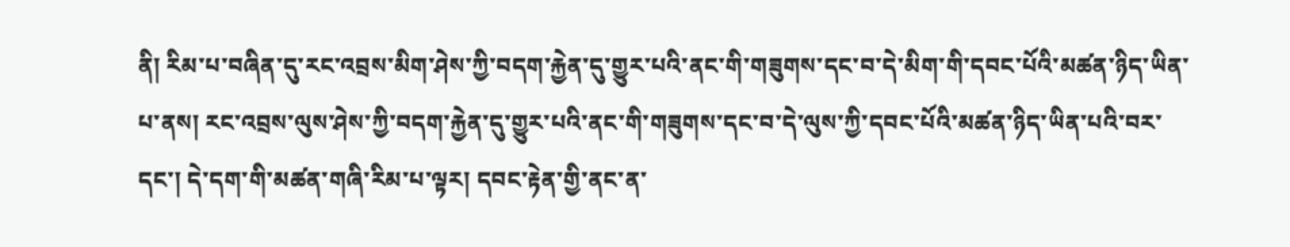ནི། རིམ་པ་བཞིན་དུ་རང་འབྲས་མིག་ཤེས་ཀྱི་བདག་རྐྱེན་དུ་གྱུར་པའི་ནང་གི་གཟུགས་དང་བ་དེ་མིག་གི་དབང་པོའི་མཚན་ཉིད་ཡིན་པ་ནས། རང་འབྲས་ལུས་ཤེས་ཀྱི་བདག་རྐྱེན་དུ་གྱུར་པའི་ནང་གི་གཟུགས་དང་བ་དེ་ལུས་ཀྱི་དབང་པོའི་མཚན་ཉིད་ཡིན་པའི་བར་དང་། དེ་དག་གི་མཚན་གཞི་རིམ་པ་ལྟར། དབང་རྟེན་གྱི་ནང་ན་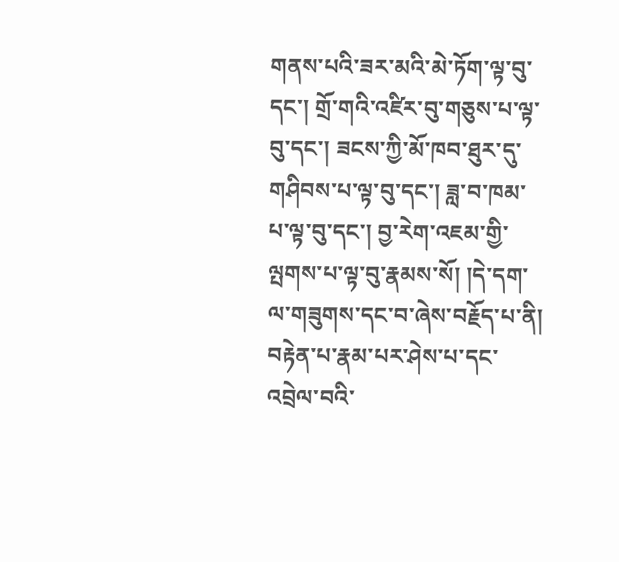གནས་པའི་ཟར་མའི་མེ་ཏོག་ལྟ་བུ་དང་། གྲོ་གའི་འཛིར་བུ་གཅུས་པ་ལྟ་བུ་དང་། ཟངས་ཀྱི་མོ་ཁབ་ཐུར་དུ་གཤིབས་པ་ལྟ་བུ་དང་། ཟླ་བ་ཁམ་པ་ལྟ་བུ་དང་། བྱ་རེག་འཇམ་གྱི་ལྤགས་པ་ལྟ་བུ་རྣམས་སོ། །དེ་དག་ལ་གཟུགས་དང་བ་ཞེས་བརྗོད་པ་ནི། བརྟེན་པ་རྣམ་པར་ཤེས་པ་དང་འབྲེལ་བའི་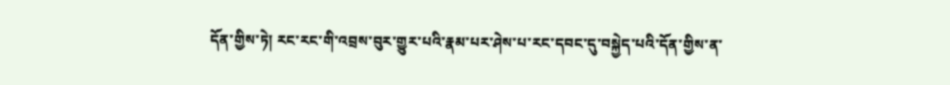དོན་གྱིས་ཏེ། རང་རང་གི་འབྲས་བུར་གྱུར་པའི་རྣམ་པར་ཤེས་པ་རང་དབང་དུ་བསྐྱེད་པའི་དོན་གྱིས་ན་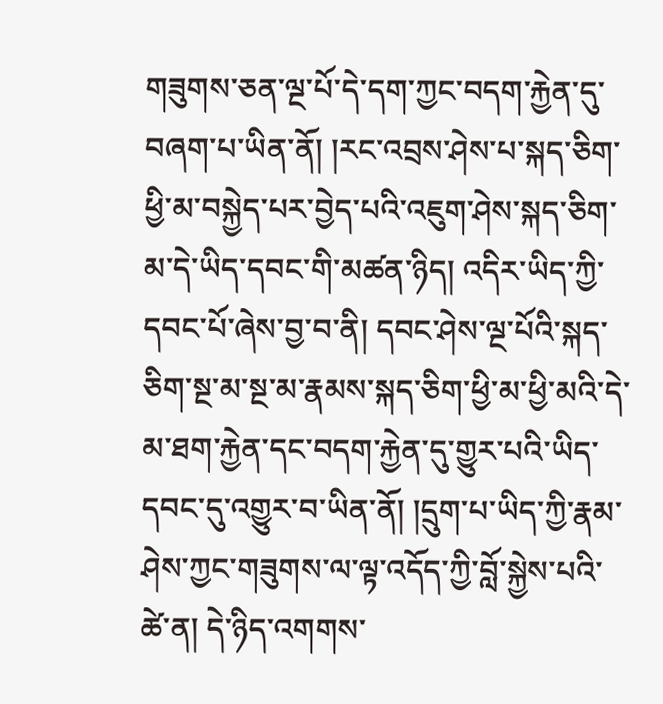གཟུགས་ཅན་ལྔ་པོ་དེ་དག་ཀྱང་བདག་རྐྱེན་དུ་བཞག་པ་ཡིན་ནོ། །རང་འབྲས་ཤེས་པ་སྐད་ཅིག་ཕྱི་མ་བསྐྱེད་པར་བྱེད་པའི་འཇུག་ཤེས་སྐད་ཅིག་མ་དེ་ཡིད་དབང་གི་མཚན་ཉིད། འདིར་ཡིད་ཀྱི་དབང་པོ་ཞེས་བྱ་བ་ནི། དབང་ཤེས་ལྔ་པོའི་སྐད་ཅིག་སྔ་མ་སྔ་མ་རྣམས་སྐད་ཅིག་ཕྱི་མ་ཕྱི་མའི་དེ་མ་ཐག་རྐྱེན་དང་བདག་རྐྱེན་དུ་གྱུར་པའི་ཡིད་དབང་དུ་འགྱུར་བ་ཡིན་ནོ། །དྲུག་པ་ཡིད་ཀྱི་རྣམ་ཤེས་ཀྱང་གཟུགས་ལ་ལྟ་འདོད་ཀྱི་བློ་སྐྱེས་པའི་ཚེ་ན། དེ་ཉིད་འགགས་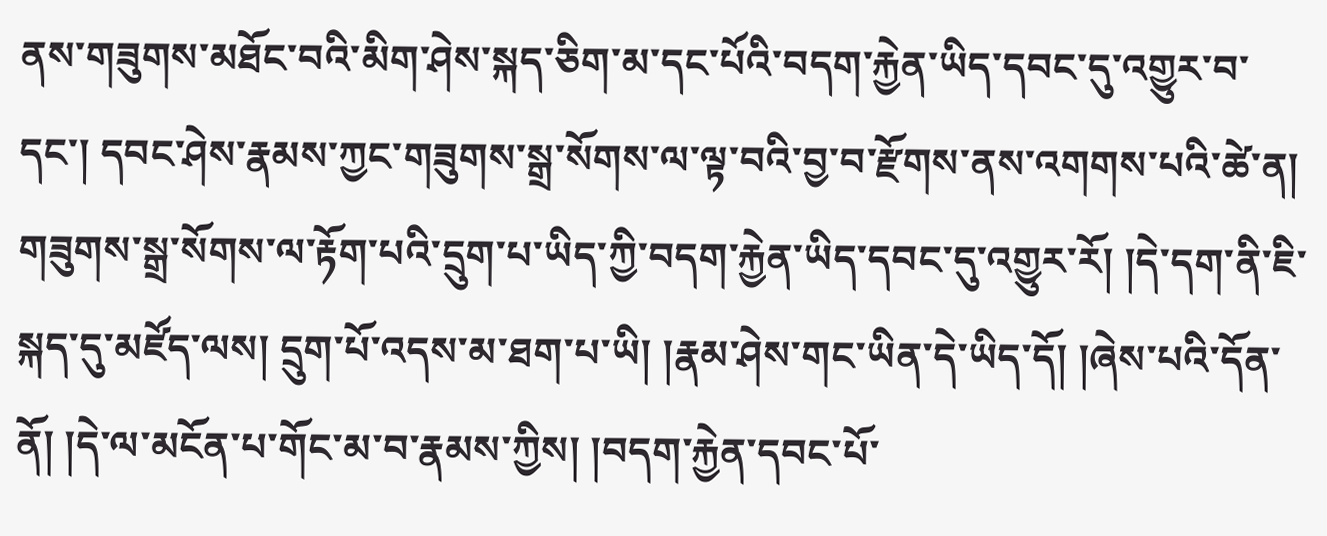ནས་གཟུགས་མཐོང་བའི་མིག་ཤེས་སྐད་ཅིག་མ་དང་པོའི་བདག་རྐྱེན་ཡིད་དབང་དུ་འགྱུར་བ་དང་། དབང་ཤེས་རྣམས་ཀྱང་གཟུགས་སྒྲ་སོགས་ལ་ལྟ་བའི་བྱ་བ་རྫོགས་ནས་འགགས་པའི་ཚེ་ན། གཟུགས་སྒྲ་སོགས་ལ་རྟོག་པའི་དྲུག་པ་ཡིད་ཀྱི་བདག་རྐྱེན་ཡིད་དབང་དུ་འགྱུར་རོ། །དེ་དག་ནི་ཇི་སྐད་དུ་མཛོད་ལས། དྲུག་པོ་འདས་མ་ཐག་པ་ཡི། །རྣམ་ཤེས་གང་ཡིན་དེ་ཡིད་དོ། །ཞེས་པའི་དོན་ནོ། །དེ་ལ་མངོན་པ་གོང་མ་བ་རྣམས་ཀྱིས། །བདག་རྐྱེན་དབང་པོ་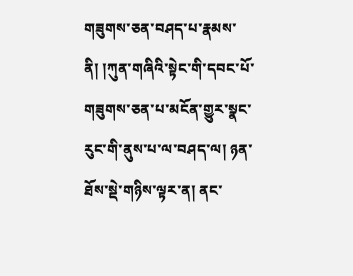གཟུགས་ཅན་བཤད་པ་རྣམས་ནི། །ཀུན་གཞིའི་སྟེང་གི་དབང་པོ་གཟུགས་ཅན་པ་མངོན་གྱུར་སྣང་རུང་གི་ནུས་པ་ལ་བཤད་ལ། ཉན་ཐོས་སྡེ་གཉིས་ལྟར་ན། ནང་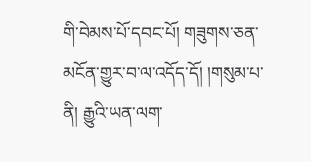གི་བེམས་པོ་དབང་པོ། གཟུགས་ཅན་མངོན་གྱུར་བ་ལ་འདོད་དོ། །གསུམ་པ་ནི། རྒྱུའི་ཡན་ལག་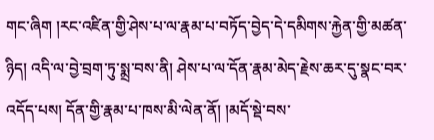གང་ཞིག །རང་འཛིན་གྱི་ཤེས་པ་ལ་རྣམ་པ་བཏོད་བྱེད་དེ་དམིགས་རྐྱེན་གྱི་མཚན་ཉིད། འདི་ལ་བྱེ་བྲག་ཏུ་སྨྲ་བས་ནི། ཤེས་པ་ལ་དོན་རྣམ་མེད་རྗེས་ཆར་དུ་སྣང་བར་འདོད་པས། དོན་གྱི་རྣམ་པ་ཁས་མི་ལེན་ནོ། །མདོ་སྡེ་བས་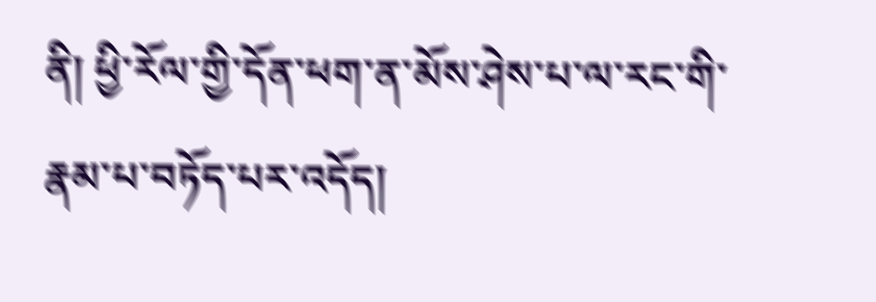ནི། ཕྱི་རོལ་གྱི་དོན་ཕག་ན་མོས་ཤེས་པ་ལ་རང་གི་རྣམ་པ་བཏོད་པར་འདོད།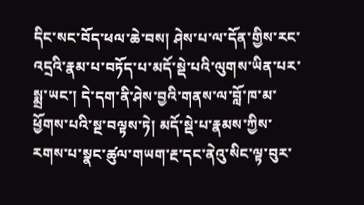དིང་སང་བོད་ཕལ་ཆེ་བས། ཤེས་པ་ལ་དོན་གྱིས་རང་འདྲའི་རྣམ་པ་བཏོད་པ་མདོ་སྡེ་པའི་ལུགས་ཡིན་པར་སྨྲ་ཡང་། དེ་དག་ནི་ཤེས་བྱའི་གནས་ལ་བློ་ཁ་མ་ཕྱོགས་པའི་སྔ་བལྟས་ཏེ། མདོ་སྡེ་པ་རྣམས་ཀྱིས་རགས་པ་སྣང་ཚུལ་གཡག་རྔ་དང་ནེའུ་སིང་ལྟ་བུར་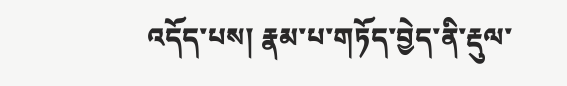འདོད་པས། རྣམ་པ་གཏོད་བྱེད་ནི་རྡུལ་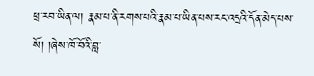ཕྲ་རབ་ཡིན་ལ། རྣམ་པ་ནི་རགས་པའི་རྣམ་པ་ཡིན་པས་རང་འདྲའི་དོན་མེད་པས་སོ། །ཞེས་ཁོ་བོའི་བླ་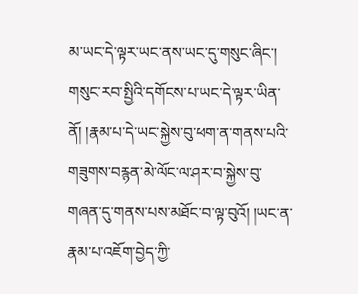མ་ཡང་དེ་ལྟར་ཡང་ནས་ཡང་དུ་གསུང་ཞིང་། གསུང་རབ་སྤྱིའི་དགོངས་པ་ཡང་དེ་ལྟར་ཡིན་ནོ། །རྣམ་པ་དེ་ཡང་སྐྱེས་བུ་ཕག་ན་གནས་པའི་གཟུགས་བརྙན་མེ་ལོང་ལ་ཤར་བ་སྐྱེས་བུ་གཞན་དུ་གནས་པས་མཐོང་བ་ལྟ་བུའོ། །ཡང་ན་རྣམ་པ་འཇོག་བྱེད་ཀྱི་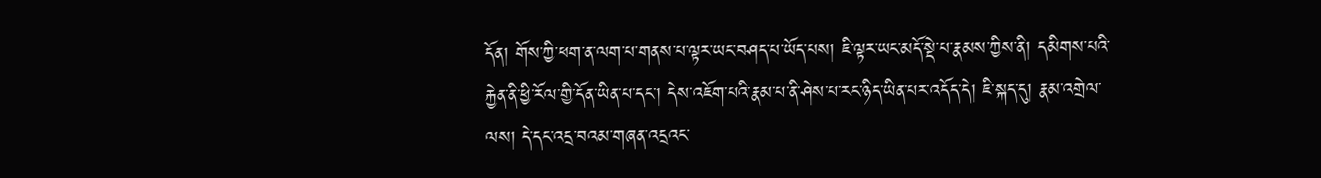དོན། གོས་ཀྱི་ཕག་ན་ལག་པ་གནས་པ་ལྟར་ཡང་བཤད་པ་ཡོད་པས། ཇི་ལྟར་ཡང་མདོ་སྡེ་པ་རྣམས་ཀྱིས་ནི། དམིགས་པའི་རྐྱེན་ནི་ཕྱི་རོལ་གྱི་དོན་ཡིན་པ་དང་། དེས་འཇོག་པའི་རྣམ་པ་ནི་ཤེས་པ་རང་ཉིད་ཡིན་པར་འདོད་དེ། ཇི་སྐད་དུ། རྣམ་འགྲེལ་ལས། དེ་དང་འདྲ་བའམ་གཞན་འདྲའང་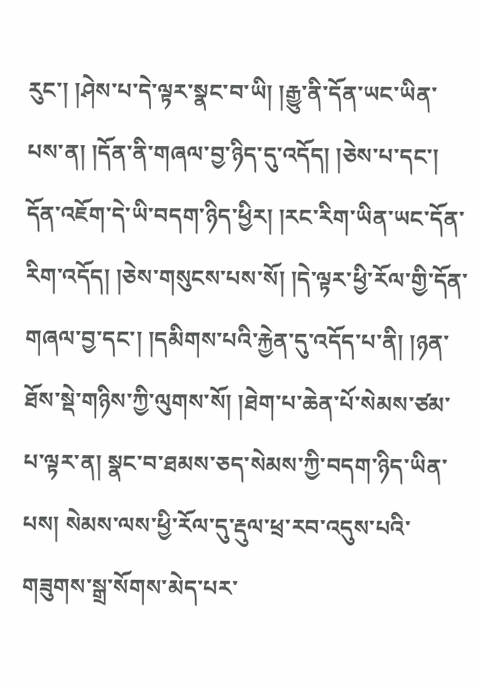རུང་། །ཤེས་པ་དེ་ལྟར་སྣང་བ་ཡི། །རྒྱུ་ནི་དོན་ཡང་ཡིན་པས་ན། །དོན་ནི་གཞལ་བྱ་ཉིད་དུ་འདོད། །ཅེས་པ་དང་། དོན་འཇོག་དེ་ཡི་བདག་ཉིད་ཕྱིར། །རང་རིག་ཡིན་ཡང་དོན་རིག་འདོད། །ཅེས་གསུངས་པས་སོ། །དེ་ལྟར་ཕྱི་རོལ་གྱི་དོན་གཞལ་བྱ་དང་། །དམིགས་པའི་རྐྱེན་དུ་འདོད་པ་ནི། །ཉན་ཐོས་སྡེ་གཉིས་ཀྱི་ལུགས་སོ། །ཐེག་པ་ཆེན་པོ་སེམས་ཙམ་པ་ལྟར་ན། སྣང་བ་ཐམས་ཅད་སེམས་ཀྱི་བདག་ཉིད་ཡིན་པས། སེམས་ལས་ཕྱི་རོལ་དུ་རྡུལ་ཕྲ་རབ་འདུས་པའི་གཟུགས་སྒྲ་སོགས་མེད་པར་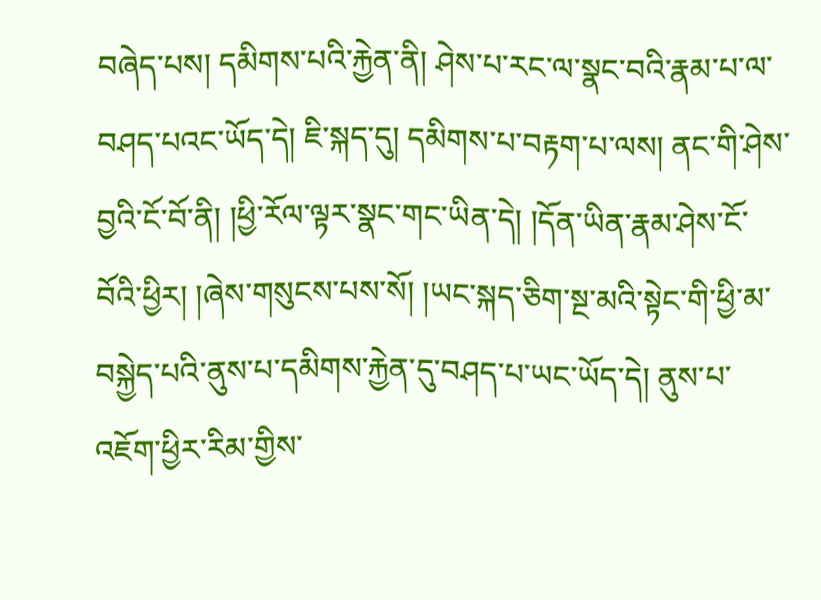བཞེད་པས། དམིགས་པའི་རྐྱེན་ནི། ཤེས་པ་རང་ལ་སྣང་བའི་རྣམ་པ་ལ་བཤད་པའང་ཡོད་དེ། ཇི་སྐད་དུ། དམིགས་པ་བརྟག་པ་ལས། ནང་གི་ཤེས་བྱའི་ངོ་བོ་ནི། །ཕྱི་རོལ་ལྟར་སྣང་གང་ཡིན་དེ། །དོན་ཡིན་རྣམ་ཤེས་ངོ་བོའི་ཕྱིར། །ཞེས་གསུངས་པས་སོ། །ཡང་སྐད་ཅིག་སྔ་མའི་སྟེང་གི་ཕྱི་མ་བསྐྱེད་པའི་ནུས་པ་དམིགས་རྐྱེན་དུ་བཤད་པ་ཡང་ཡོད་དེ། ནུས་པ་འཇོག་ཕྱིར་རིམ་གྱིས་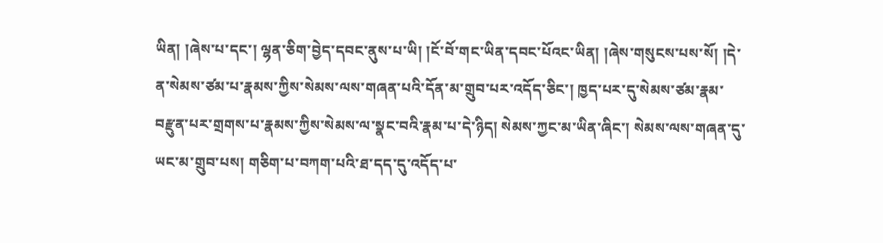ཡིན། །ཞེས་པ་དང་། ལྷན་ཅིག་བྱེད་དབང་ནུས་པ་ཡི། །ངོ་བོ་གང་ཡིན་དབང་པོའང་ཡིན། །ཞེས་གསུངས་པས་སོ། །དེ་ན་སེམས་ཙམ་པ་རྣམས་ཀྱིས་སེམས་ལས་གཞན་པའི་དོན་མ་གྲུབ་པར་འདོད་ཅིང་། ཁྱད་པར་དུ་སེམས་ཙམ་རྣམ་བརྫུན་པར་གྲགས་པ་རྣམས་ཀྱིས་སེམས་ལ་སྣང་བའི་རྣམ་པ་དེ་ཉིད། སེམས་ཀྱང་མ་ཡིན་ཞིང་། སེམས་ལས་གཞན་དུ་ཡང་མ་གྲུབ་པས། གཅིག་པ་བཀག་པའི་ཐ་དད་དུ་འདོད་པ་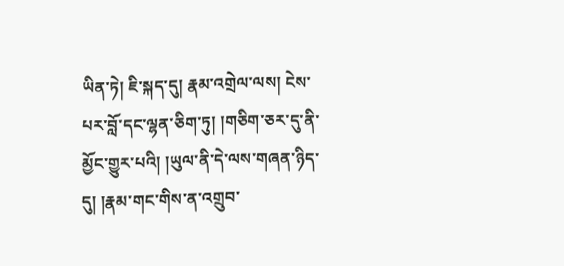ཡིན་ཏེ། ཇི་སྐད་དུ། རྣམ་འགྲེལ་ལས། ངེས་པར་བློ་དང་ལྷན་ཅིག་ཏུ། །གཅིག་ཅར་དུ་ནི་མྱོང་གྱུར་པའི། །ཡུལ་ནི་དེ་ལས་གཞན་ཉིད་དུ། །རྣམ་གང་གིས་ན་འགྲུབ་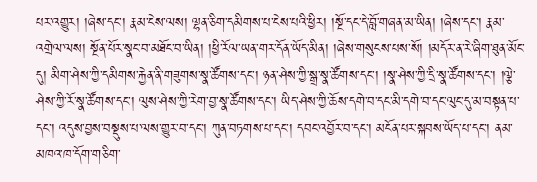པར་འགྱུར། །ཞེས་དང་། རྣམ་ངེས་ལས། ལྷན་ཅིག་དམིགས་པ་ངེས་པའི་ཕྱིར། །སྔོ་དང་དེ་བློ་གཞན་མ་ཡིན། །ཞེས་དང་། རྣམ་འགྲེལ་ལས། སྔོན་པོར་སྣང་བ་མཐོང་བ་ཡིན། །ཕྱི་རོལ་ཡན་གར་དོན་ཡོད་མིན། །ཞེས་གསུངས་པས་སོ། །མདོར་ན་རེ་ཞིག་ཐུན་མོང་དུ། མིག་ཤེས་ཀྱི་དམིགས་རྐྱེན་ནི་གཟུགས་སྣ་ཚོགས་དང་། ཉན་ཤེས་ཀྱི་སྒྲ་སྣ་ཚོགས་དང་། །སྣ་ཤེས་ཀྱི་དྲི་སྣ་ཚོགས་དང་། །ལྕེ་ཤེས་ཀྱི་རོ་སྣ་ཚོགས་དང་། ལུས་ཤེས་ཀྱི་རེག་བྱ་སྣ་ཚོགས་དང་། ཡིད་ཤེས་ཀྱི་ཆོས་དགེ་བ་དང་མི་དགེ་བ་དང་ལུང་དུ་མ་བསྟན་པ་དང་། འདུས་བྱས་བསྡུས་པ་ལས་གྱུར་བ་དང་། ཀུན་བཏགས་པ་དང་། དབང་འབྱོར་བ་དང་། མངོན་པར་སྐབས་ཡོད་པ་དང་། ནམ་མཁའ་ཁ་དོག་གཅིག་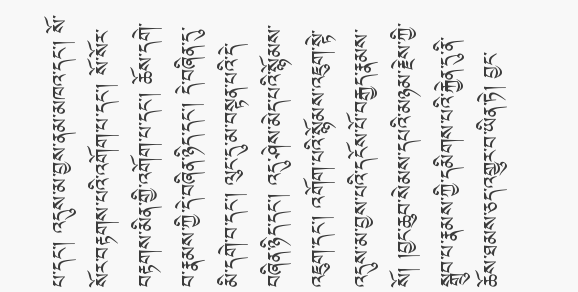པ་དང་། འདུས་མ་བྱས་ནམ་མཁའ་དང་། སོ་སོར་བརྟགས་པའི་འགོག་པ་དང་། སོ་སོར་བརྟགས་མིན་གྱི་འགོག་པ་དང་། ཆོས་དགེ་བ་རྣམས་ཀྱི་དེ་བཞིན་ཉིད་དང་། དེ་བཞིན་དུ་མི་དགེ་བ་དང་། ལུང་དུ་མ་བསྟན་པའི་དེ་བཞིན་ཉིད་དང་། འདུ་ཤེས་མེད་པའི་སྙོམས་འཇུག་དང་། འགོག་པའི་སྙོམས་འཇུག་སྟེ་འདུས་མ་བྱས་པའི་དངོས་པོ་བརྒྱད་རྣམས་སོ། །བྱང་ཆུབ་སེམས་དཔའི་མཉམ་རྗེས་ཀྱི་སྒྲུབ་པ་རྣམས་ཀྱི་དམིགས་པའི་རྐྱེན་དུ་ནི་ཆོས་ཐམས་ཅད་འགྱུར་བ་ཡིན་ཏེ། བྱང་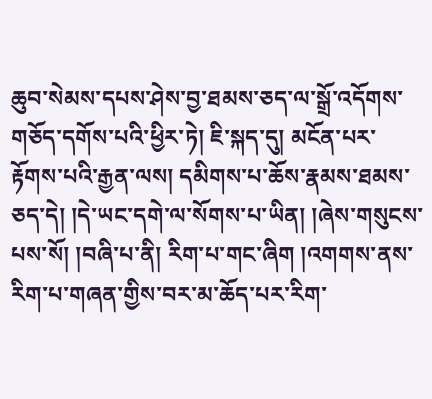ཆུབ་སེམས་དཔས་ཤེས་བྱ་ཐམས་ཅད་ལ་སྒྲོ་འདོགས་གཅོད་དགོས་པའི་ཕྱིར་ཏེ། ཇི་སྐད་དུ། མངོན་པར་རྟོགས་པའི་རྒྱན་ལས། དམིགས་པ་ཆོས་རྣམས་ཐམས་ཅད་དེ། །དེ་ཡང་དགེ་ལ་སོགས་པ་ཡིན། །ཞེས་གསུངས་པས་སོ། །བཞི་པ་ནི། རིག་པ་གང་ཞིག །འགགས་ནས་རིག་པ་གཞན་གྱིས་བར་མ་ཆོད་པར་རིག་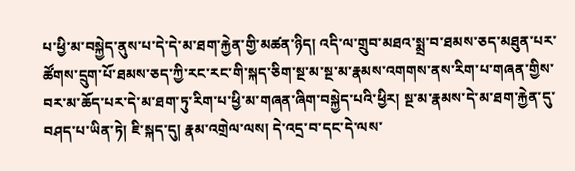པ་ཕྱི་མ་བསྐྱེད་ནུས་པ་དེ་དེ་མ་ཐག་རྐྱེན་གྱི་མཚན་ཉིད། འདི་ལ་གྲུབ་མཐའ་སྨྲ་བ་ཐམས་ཅད་མཐུན་པར་ཚོགས་དྲུག་པོ་ཐམས་ཅད་ཀྱི་རང་རང་གི་སྐད་ཅིག་སྔ་མ་སྔ་མ་རྣམས་འགགས་ནས་རིག་པ་གཞན་གྱིས་བར་མ་ཆོད་པར་དེ་མ་ཐག་ཏུ་རིག་པ་ཕྱི་མ་གཞན་ཞིག་བསྐྱེད་པའི་ཕྱིར། སྔ་མ་རྣམས་དེ་མ་ཐག་རྐྱེན་དུ་བཤད་པ་ཡིན་ཏེ། ཇི་སྐད་དུ། རྣམ་འགྲེལ་ལས། དེ་འདྲ་བ་དང་དེ་ལས་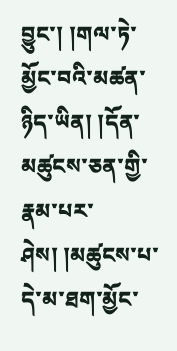བྱུང་། །གལ་ཏེ་མྱོང་བའི་མཚན་ཉིད་ཡིན། །དོན་མཚུངས་ཅན་གྱི་རྣམ་པར་ཤེས། །མཚུངས་པ་དེ་མ་ཐག་མྱོང་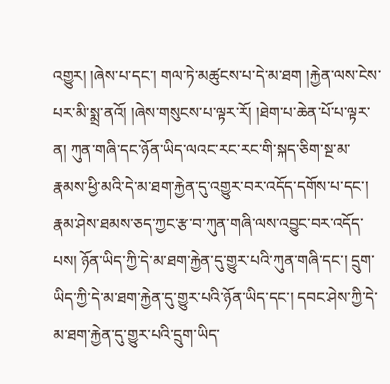འགྱུར། །ཞེས་པ་དང་། གལ་ཏེ་མཚུངས་པ་དེ་མ་ཐག །རྐྱེན་ལས་ངེས་པར་མི་སྨྲ་ནའོ། །ཞེས་གསུངས་པ་ལྟར་རོ། །ཐེག་པ་ཆེན་པོ་པ་ལྟར་ན། ཀུན་གཞི་དང་ཉོན་ཡིད་ལའང་རང་རང་གི་སྐད་ཅིག་སྔ་མ་རྣམས་ཕྱི་མའི་དེ་མ་ཐག་རྐྱེན་དུ་འགྱུར་བར་འདོད་དགོས་པ་དང་། རྣམ་ཤེས་ཐམས་ཅད་ཀྱང་རྩ་བ་ཀུན་གཞི་ལས་འབྱུང་བར་འདོད་པས། ཉོན་ཡིད་ཀྱི་དེ་མ་ཐག་རྐྱེན་དུ་གྱུར་པའི་ཀུན་གཞི་དང་། དྲུག་ཡིད་ཀྱི་དེ་མ་ཐག་རྐྱེན་དུ་གྱུར་པའི་ཉོན་ཡིད་དང་། དབང་ཤེས་ཀྱི་དེ་མ་ཐག་རྐྱེན་དུ་གྱུར་པའི་དྲུག་ཡིད་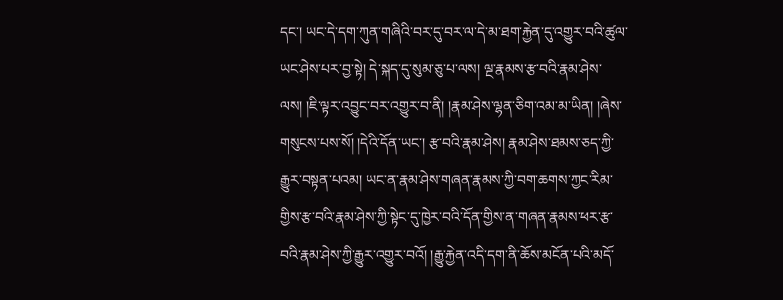དང་། ཡང་དེ་དག་ཀུན་གཞིའི་བར་དུ་བར་ལ་དེ་མ་ཐག་རྐྱེན་དུ་འགྱུར་བའི་ཚུལ་ཡང་ཤེས་པར་བྱ་སྟེ། དེ་སྐད་དུ་སུམ་ཅུ་པ་ལས། ལྔ་རྣམས་རྩ་བའི་རྣམ་ཤེས་ལས། །ཇི་ལྟར་འབྱུང་བར་འགྱུར་བ་ནི། །རྣམ་ཤེས་ལྷན་ཅིག་འམ་མ་ཡིན། །ཞེས་གསུངས་པས་སོ། །དེའི་དོན་ཡང་། རྩ་བའི་རྣམ་ཤེས། རྣམ་ཤེས་ཐམས་ཅད་ཀྱི་རྒྱུར་བསྟན་པའམ། ཡང་ན་རྣམ་ཤེས་གཞན་རྣམས་ཀྱི་བག་ཆགས་ཀྱང་རིམ་གྱིས་རྩ་བའི་རྣམ་ཤེས་ཀྱི་སྟེང་དུ་ཁྱེར་བའི་དོན་གྱིས་ན་གཞན་རྣམས་ཕར་རྩ་བའི་རྣམ་ཤེས་ཀྱི་རྒྱུར་འགྱུར་བའོ། །རྒྱུ་རྐྱེན་འདི་དག་ནི་ཆོས་མངོན་པའི་མདོ་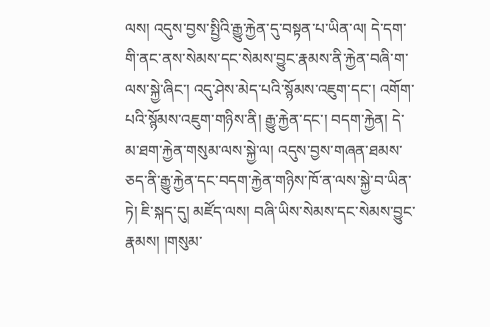ལས། འདུས་བྱས་སྤྱིའི་རྒྱུ་རྐྱེན་དུ་བསྟན་པ་ཡིན་ལ། དེ་དག་གི་ནང་ནས་སེམས་དང་སེམས་བྱུང་རྣམས་ནི་རྐྱེན་བཞི་ག་ལས་སྐྱེ་ཞིང་། འདུ་ཤེས་མེད་པའི་སྙོམས་འཇུག་དང་། འགོག་པའི་སྙོམས་འཇུག་གཉིས་ནི། རྒྱུ་རྐྱེན་དང་། བདག་རྐྱེན། དེ་མ་ཐག་རྐྱེན་གསུམ་ལས་སྐྱེ་ལ། འདུས་བྱས་གཞན་ཐམས་ཅད་ནི་རྒྱུ་རྐྱེན་དང་བདག་རྐྱེན་གཉིས་ཁོ་ན་ལས་སྐྱེ་བ་ཡིན་ཏེ། ཇི་སྐད་དུ། མཛོད་ལས། བཞི་ཡིས་སེམས་དང་སེམས་བྱུང་རྣམས། །གསུམ་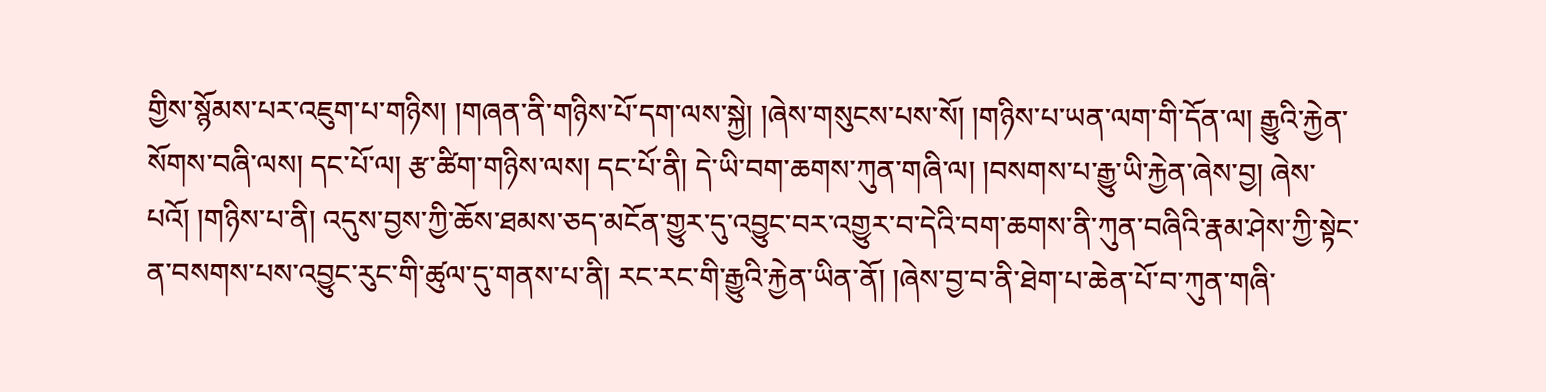གྱིས་སྙོམས་པར་འཇུག་པ་གཉིས། །གཞན་ནི་གཉིས་པོ་དག་ལས་སྐྱེ། །ཞེས་གསུངས་པས་སོ། །གཉིས་པ་ཡན་ལག་གི་དོན་ལ། རྒྱུའི་རྐྱེན་སོགས་བཞི་ལས། དང་པོ་ལ། རྩ་ཚིག་གཉིས་ལས། དང་པོ་ནི། དེ་ཡི་བག་ཆགས་ཀུན་གཞི་ལ། །བསགས་པ་རྒྱུ་ཡི་རྐྱེན་ཞེས་བྱ། ཞེས་པའོ། །གཉིས་པ་ནི། འདུས་བྱས་ཀྱི་ཆོས་ཐམས་ཅད་མངོན་གྱུར་དུ་འབྱུང་བར་འགྱུར་བ་དེའི་བག་ཆགས་ནི་ཀུན་བཞིའི་རྣམ་ཤེས་ཀྱི་སྟེང་ན་བསགས་པས་འབྱུང་རུང་གི་ཚུལ་དུ་གནས་པ་ནི། རང་རང་གི་རྒྱུའི་རྐྱེན་ཡིན་ནོ། །ཞེས་བྱ་བ་ནི་ཐེག་པ་ཆེན་པོ་བ་ཀུན་གཞི་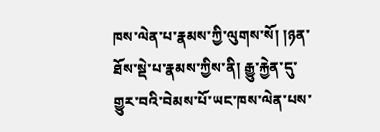ཁས་ལེན་པ་རྣམས་ཀྱི་ལུགས་སོ། །ཉན་ཐོས་སྡེ་པ་རྣམས་ཀྱིས་ནི། རྒྱུ་རྐྱེན་དུ་གྱུར་བའི་བེམས་པོ་ཡང་ཁས་ལེན་པས་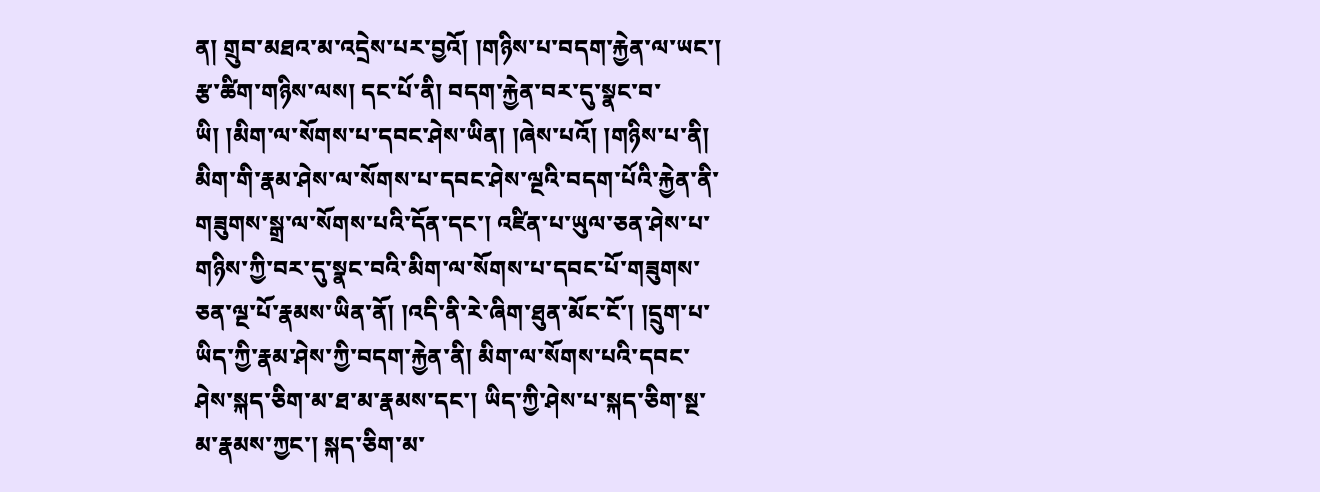ན། གྲུབ་མཐའ་མ་འདྲེས་པར་བྱའོ། །གཉིས་པ་བདག་རྐྱེན་ལ་ཡང་། རྩ་ཚིག་གཉིས་ལས། དང་པོ་ནི། བདག་རྐྱེན་བར་དུ་སྣང་བ་ཡི། །མིག་ལ་སོགས་པ་དབང་ཤེས་ཡིན། །ཞེས་པའོ། །གཉིས་པ་ནི། མིག་གི་རྣམ་ཤེས་ལ་སོགས་པ་དབང་ཤེས་ལྔའི་བདག་པོའི་རྐྱེན་ནི་གཟུགས་སྒྲ་ལ་སོགས་པའི་དོན་དང་། འཛིན་པ་ཡུལ་ཅན་ཤེས་པ་གཉིས་ཀྱི་བར་དུ་སྣང་བའི་མིག་ལ་སོགས་པ་དབང་པོ་གཟུགས་ཅན་ལྔ་པོ་རྣམས་ཡིན་ནོ། །འདི་ནི་རེ་ཞིག་ཐུན་མོང་ངོ་། །དྲུག་པ་ཡིད་ཀྱི་རྣམ་ཤེས་ཀྱི་བདག་རྐྱེན་ནི། མིག་ལ་སོགས་པའི་དབང་ཤེས་སྐད་ཅིག་མ་ཐ་མ་རྣམས་དང་། ཡིད་ཀྱི་ཤེས་པ་སྐད་ཅིག་སྔ་མ་རྣམས་ཀྱང་། སྐད་ཅིག་མ་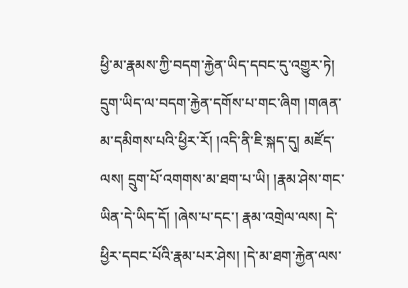ཕྱི་མ་རྣམས་ཀྱི་བདག་རྐྱེན་ཡིད་དབང་དུ་འགྱུར་ཏེ། དྲུག་ཡིད་ལ་བདག་རྐྱེན་དགོས་པ་གང་ཞིག །གཞན་མ་དམིགས་པའི་ཕྱིར་རོ། །འདི་ནི་ཇི་སྐད་དུ། མཛོད་ལས། དྲུག་པོ་འགགས་མ་ཐག་པ་ཡི། །རྣམ་ཤེས་གང་ཡིན་དེ་ཡིད་དོ། །ཞེས་པ་དང་། རྣམ་འགྲེལ་ལས། དེ་ཕྱིར་དབང་པོའི་རྣམ་པར་ཤེས། །དེ་མ་ཐག་རྐྱེན་ལས་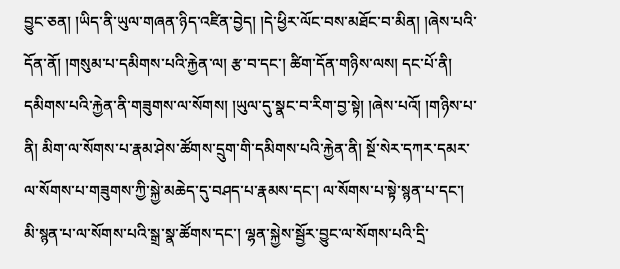བྱུང་ཅན། །ཡིད་ནི་ཡུལ་གཞན་ཉིད་འཛིན་བྱེད། །དེ་ཕྱིར་ལོང་བས་མཐོང་བ་མིན། །ཞེས་པའི་དོན་ནོ། །གསུམ་པ་དམིགས་པའི་རྐྱེན་ལ། རྩ་བ་དང་། ཚིག་དོན་གཉིས་ལས། དང་པོ་ནི། དམིགས་པའི་རྐྱེན་ནི་གཟུགས་ལ་སོགས། །ཡུལ་དུ་སྣང་བ་རིག་བྱ་སྟེ། །ཞེས་པའོ། །གཉིས་པ་ནི། མིག་ལ་སོགས་པ་རྣམ་ཤེས་ཚོགས་དྲུག་གི་དམིགས་པའི་རྐྱེན་ནི། སྔོ་སེར་དཀར་དམར་ལ་སོགས་པ་གཟུགས་ཀྱི་སྐྱེ་མཆེད་དུ་བཤད་པ་རྣམས་དང་། ལ་སོགས་པ་སྟེ་སྙན་པ་དང་། མི་སྙན་པ་ལ་སོགས་པའི་སྒྲ་སྣ་ཚོགས་དང་། ལྷན་སྐྱེས་སྦྱོར་བྱུང་ལ་སོགས་པའི་དྲི་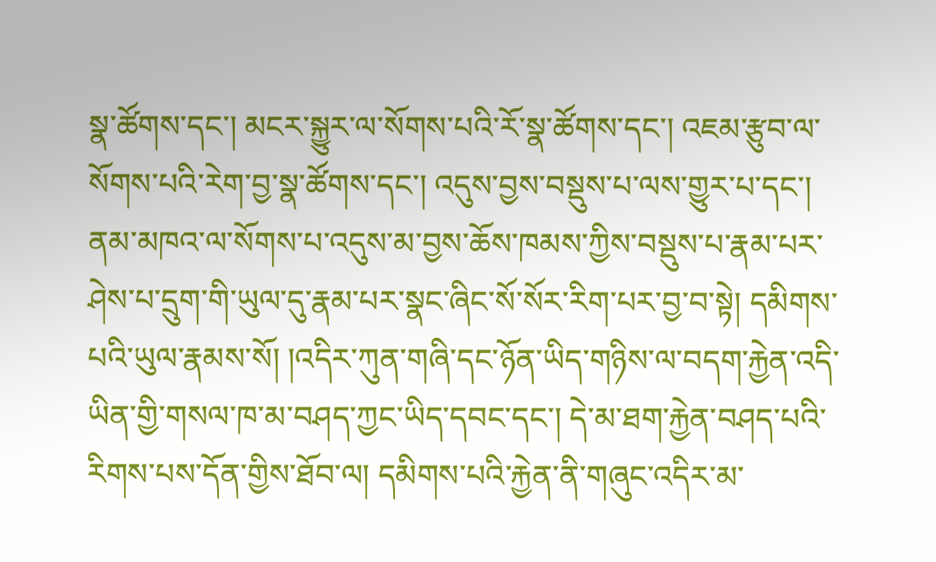སྣ་ཚོགས་དང་། མངར་སྐྱུར་ལ་སོགས་པའི་རོ་སྣ་ཚོགས་དང་། འཇམ་རྩུབ་ལ་སོགས་པའི་རེག་བྱ་སྣ་ཚོགས་དང་། འདུས་བྱས་བསྡུས་པ་ལས་གྱུར་པ་དང་། ནམ་མཁའ་ལ་སོགས་པ་འདུས་མ་བྱས་ཆོས་ཁམས་ཀྱིས་བསྡུས་པ་རྣམ་པར་ཤེས་པ་དྲུག་གི་ཡུལ་དུ་རྣམ་པར་སྣང་ཞིང་སོ་སོར་རིག་པར་བྱ་བ་སྟེ། དམིགས་པའི་ཡུལ་རྣམས་སོ། །འདིར་ཀུན་གཞི་དང་ཉོན་ཡིད་གཉིས་ལ་བདག་རྐྱེན་འདི་ཡིན་གྱི་གསལ་ཁ་མ་བཤད་ཀྱང་ཡིད་དབང་དང་། དེ་མ་ཐག་རྐྱེན་བཤད་པའི་རིགས་པས་དོན་གྱིས་ཐོབ་ལ། དམིགས་པའི་རྐྱེན་ནི་གཞུང་འདིར་མ་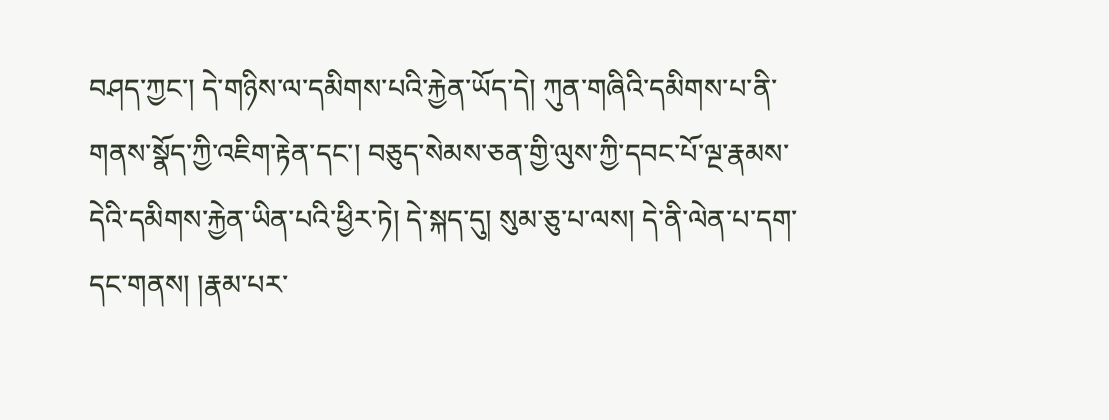བཤད་ཀྱང་། དེ་གཉིས་ལ་དམིགས་པའི་རྐྱེན་ཡོད་དེ། ཀུན་གཞིའི་དམིགས་པ་ནི་གནས་སྣོད་ཀྱི་འཇིག་རྟེན་དང་། བཅུད་སེམས་ཅན་གྱི་ལུས་ཀྱི་དབང་པོ་ལྔ་རྣམས་དེའི་དམིགས་རྐྱེན་ཡིན་པའི་ཕྱིར་ཏེ། དེ་སྐད་དུ། སུམ་ཅུ་པ་ལས། དེ་ནི་ལེན་པ་དག་དང་གནས། །རྣམ་པར་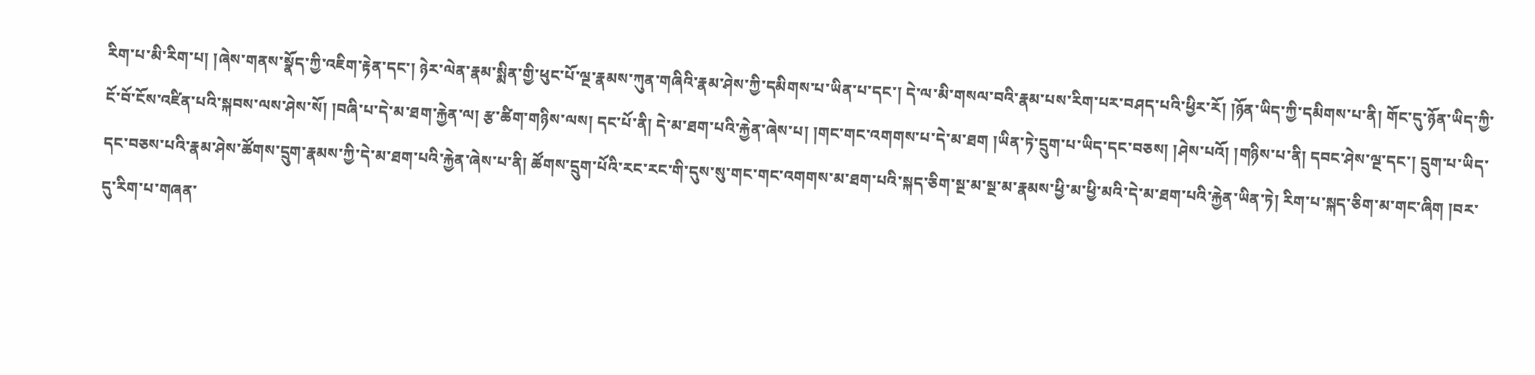རིག་པ་མི་རིག་པ། །ཞེས་གནས་སྣོད་ཀྱི་འཇིག་རྟེན་དང་། ཉེར་ལེན་རྣམ་སྨིན་གྱི་ཕུང་པོ་ལྔ་རྣམས་ཀུན་གཞིའི་རྣམ་ཤེས་ཀྱི་དམིགས་པ་ཡིན་པ་དང་། དེ་ལ་མི་གསལ་བའི་རྣམ་པས་རིག་པར་བཤད་པའི་ཕྱིར་རོ། །ཉོན་ཡིད་ཀྱི་དམིགས་པ་ནི། གོང་དུ་ཉོན་ཡིད་ཀྱི་ངོ་བོ་ངོས་འཛིན་པའི་སྐབས་ལས་ཤེས་སོ། །བཞི་པ་དེ་མ་ཐག་རྐྱེན་ལ། རྩ་ཚིག་གཉིས་ལས། དང་པོ་ནི། དེ་མ་ཐག་པའི་རྐྱེན་ཞེས་པ། །གང་གང་འགགས་པ་དེ་མ་ཐག །ཡིན་ཏེ་དྲུག་པ་ཡིད་དང་བཅས། །ཤེས་པའོ། །གཉིས་པ་ནི། དབང་ཤེས་ལྔ་དང་། དྲུག་པ་ཡིད་དང་བཅས་པའི་རྣམ་ཤེས་ཚོགས་དྲུག་རྣམས་ཀྱི་དེ་མ་ཐག་པའི་རྐྱེན་ཞེས་པ་ནི། ཚོགས་དྲུག་པོའི་རང་རང་གི་དུས་སུ་གང་གང་འགགས་མ་ཐག་པའི་སྐད་ཅིག་སྔ་མ་སྔ་མ་རྣམས་ཕྱི་མ་ཕྱི་མའི་དེ་མ་ཐག་པའི་རྐྱེན་ཡིན་ཏེ། རིག་པ་སྐད་ཅིག་མ་གང་ཞིག །བར་དུ་རིག་པ་གཞན་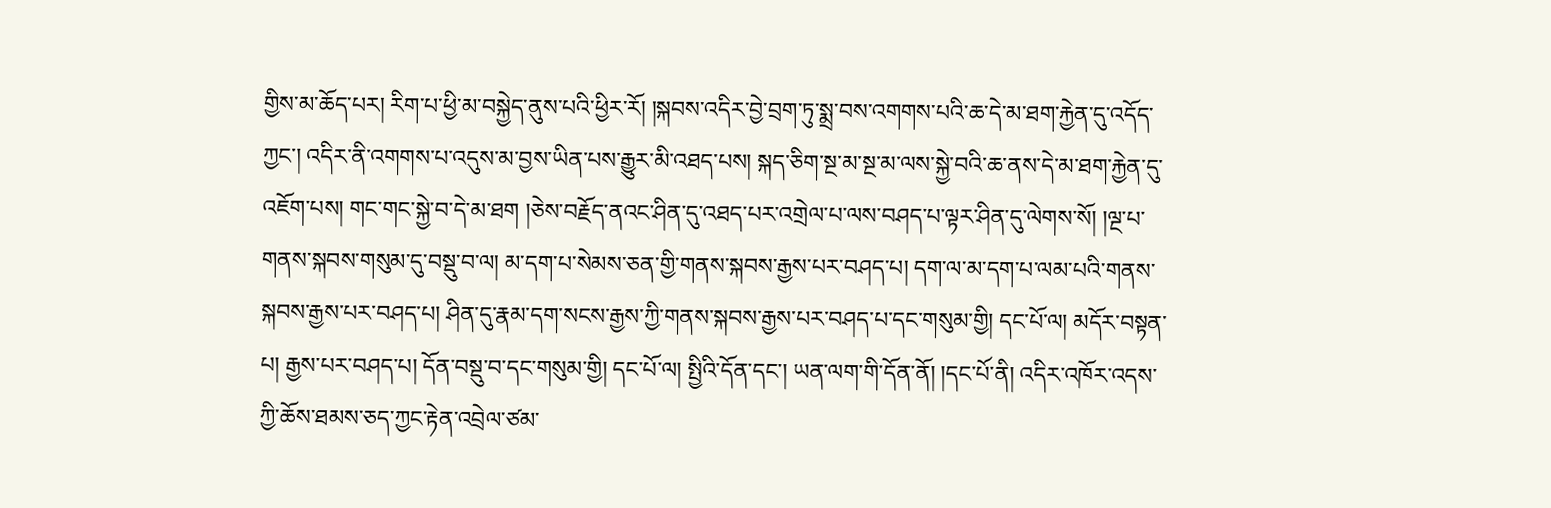གྱིས་མ་ཆོད་པར། རིག་པ་ཕྱི་མ་བསྐྱེད་ནུས་པའི་ཕྱིར་རོ། །སྐབས་འདིར་བྱེ་བྲག་ཏུ་སྨྲ་བས་འགགས་པའི་ཆ་དེ་མ་ཐག་རྐྱེན་དུ་འདོད་ཀྱང་། འདིར་ནི་འགགས་པ་འདུས་མ་བྱས་ཡིན་པས་རྒྱུར་མི་འཐད་པས། སྐད་ཅིག་སྔ་མ་སྔ་མ་ལས་སྐྱེ་བའི་ཆ་ནས་དེ་མ་ཐག་རྐྱེན་དུ་འཇོག་པས། གང་གང་སྐྱེ་བ་དེ་མ་ཐག །ཅེས་བརྗོད་ནའང་ཤིན་དུ་འཐད་པར་འགྲེལ་པ་ལས་བཤད་པ་ལྟར་ཤིན་དུ་ལེགས་སོ། །ལྔ་པ་གནས་སྐབས་གསུམ་དུ་བསྡུ་བ་ལ། མ་དག་པ་སེམས་ཅན་གྱི་གནས་སྐབས་རྒྱས་པར་བཤད་པ། དག་ལ་མ་དག་པ་ལམ་པའི་གནས་སྐབས་རྒྱས་པར་བཤད་པ། ཤིན་དུ་རྣམ་དག་སངས་རྒྱས་ཀྱི་གནས་སྐབས་རྒྱས་པར་བཤད་པ་དང་གསུམ་གྱི། དང་པོ་ལ། མདོར་བསྟན་པ། རྒྱས་པར་བཤད་པ། དོན་བསྡུ་བ་དང་གསུམ་གྱི། དང་པོ་ལ། སྤྱིའི་དོན་དང་། ཡན་ལག་གི་དོན་ནོ། །དང་པོ་ནི། འདིར་འཁོར་འདས་ཀྱི་ཆོས་ཐམས་ཅད་ཀྱང་རྟེན་འབྲེལ་ཙམ་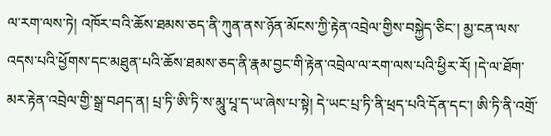ལ་རག་ལས་ཏེ། འཁོར་བའི་ཆོས་ཐམས་ཅད་ནི་ཀུན་ནས་ཉོན་མོངས་ཀྱི་རྟེན་འབྲེལ་གྱིས་བསྐྱེད་ཅིང་། མྱ་ངན་ལས་འདས་པའི་ཕྱོགས་དང་མཐུན་པའི་ཆོས་ཐམས་ཅད་ནི་རྣམ་བྱང་གི་རྟེན་འབྲེལ་ལ་རག་ལས་པའི་ཕྱིར་རོ། །དེ་ལ་ཐོག་མར་རྟེན་འབྲེལ་གྱི་སྒྲ་བཤད་ན། པྲ་ཏི་ཨི་ཏི་ས་མཱུ་པཱ་ད་ཡ་ཞེས་པ་སྟེ། དེ་ཡང་པྲ་ཏི་ནི་ཕྲད་པའི་དོན་དང་། ཨི་ཏི་ནི་འགྲོ་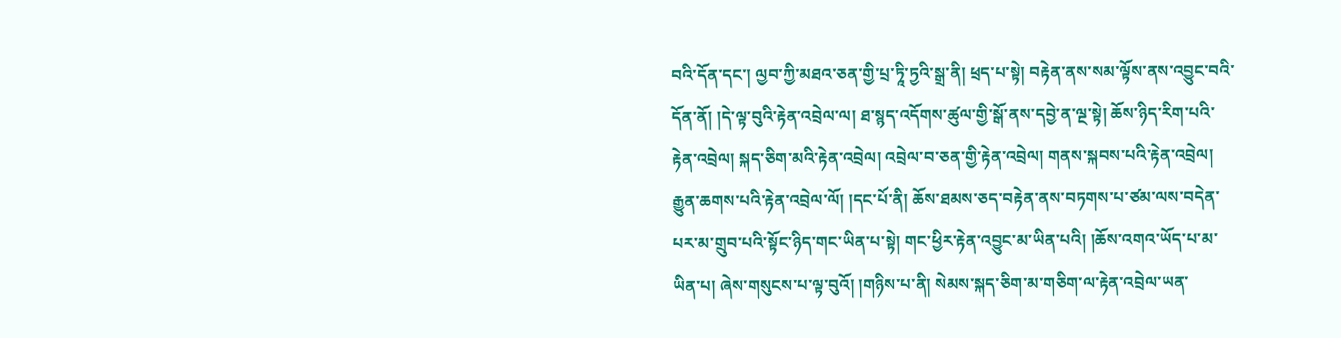བའི་དོན་དང་། ལྱབ་ཀྱི་མཐའ་ཅན་གྱི་པྲ་ཏཱི་ཏྱའི་སྒྲ་ནི། ཕྲད་པ་སྟེ། བརྟེན་ནས་སམ་ལྟོས་ནས་འབྱུང་བའི་དོན་ནོ། །དེ་ལྟ་བུའི་རྟེན་འབྲེལ་ལ། ཐ་སྙད་འདོགས་ཚུལ་གྱི་སྒོ་ནས་དབྱེ་ན་ལྔ་སྟེ། ཆོས་ཉིད་རིག་པའི་རྟེན་འབྲེལ། སྐད་ཅིག་མའི་རྟེན་འབྲེལ། འབྲེལ་བ་ཅན་གྱི་རྟེན་འབྲེལ། གནས་སྐབས་པའི་རྟེན་འབྲེལ། རྒྱུན་ཆགས་པའི་རྟེན་འབྲེལ་ལོ། །དང་པོ་ནི། ཆོས་ཐམས་ཅད་བརྟེན་ནས་བཏགས་པ་ཙམ་ལས་བདེན་པར་མ་གྲུབ་པའི་སྟོང་ཉིད་གང་ཡིན་པ་སྟེ། གང་ཕྱིར་རྟེན་འབྱུང་མ་ཡིན་པའི། །ཆོས་འགའ་ཡོད་པ་མ་ཡིན་པ། ཞེས་གསུངས་པ་ལྟ་བུའོ། །གཉིས་པ་ནི། སེམས་སྐད་ཅིག་མ་གཅིག་ལ་རྟེན་འབྲེལ་ཡན་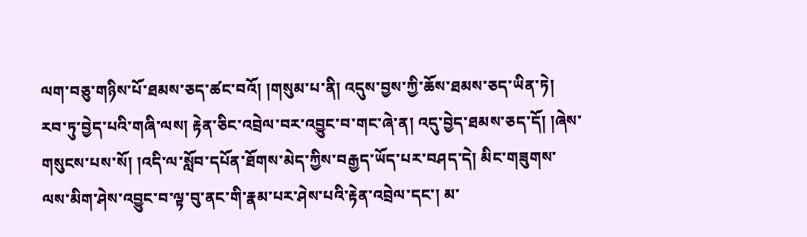ལག་བཅུ་གཉིས་པོ་ཐམས་ཅད་ཚང་བའོ། །གསུམ་པ་ནི། འདུས་བྱས་ཀྱི་ཆོས་ཐམས་ཅད་ཡིན་ཏེ། རབ་ཏུ་བྱེད་པའི་གཞི་ལས། རྟེན་ཅིང་འབྲེལ་བར་འབྱུང་བ་གང་ཞེ་ན། འདུ་བྱེད་ཐམས་ཅད་དོ། །ཞེས་གསུངས་པས་སོ། །འདི་ལ་སློབ་དཔོན་ཐོགས་མེད་ཀྱིས་བརྒྱད་ཡོད་པར་བཤད་དེ། མིང་གཟུགས་ལས་མིག་ཤེས་འབྱུང་བ་ལྟ་བུ་ནང་གི་རྣམ་པར་ཤེས་པའི་རྟེན་འབྲེལ་དང་། མ་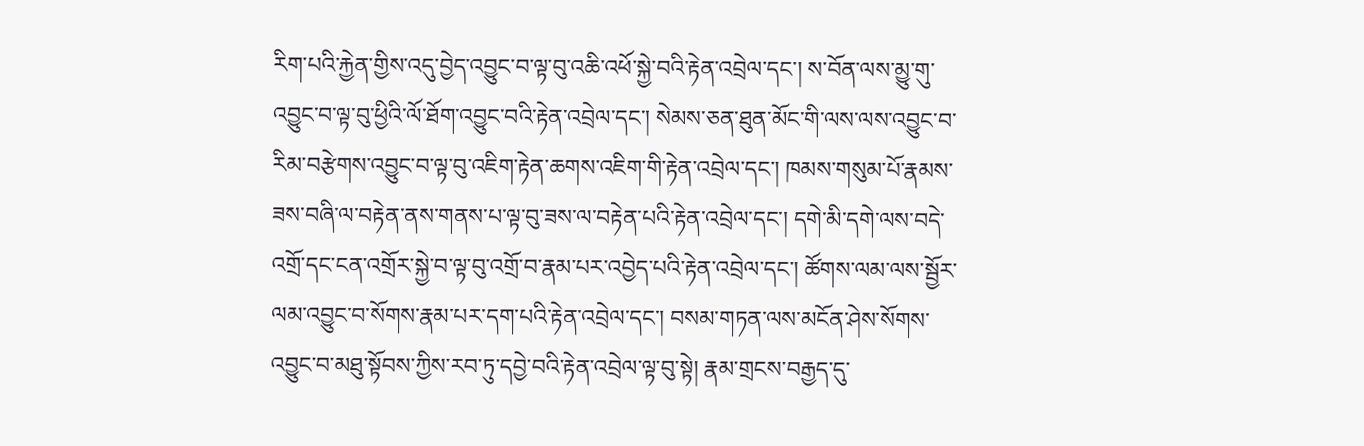རིག་པའི་རྐྱེན་གྱིས་འདུ་བྱེད་འབྱུང་བ་ལྟ་བུ་འཆི་འཕོ་སྐྱེ་བའི་རྟེན་འབྲེལ་དང་། ས་བོན་ལས་མྱུ་གུ་འབྱུང་བ་ལྟ་བུ་ཕྱིའི་ལོ་ཐོག་འབྱུང་བའི་རྟེན་འབྲེལ་དང་། སེམས་ཅན་ཐུན་མོང་གི་ལས་ལས་འབྱུང་བ་རིམ་བརྩེགས་འབྱུང་བ་ལྟ་བུ་འཇིག་རྟེན་ཆགས་འཇིག་གི་རྟེན་འབྲེལ་དང་། ཁམས་གསུམ་པོ་རྣམས་ཟས་བཞི་ལ་བརྟེན་ནས་གནས་པ་ལྟ་བུ་ཟས་ལ་བརྟེན་པའི་རྟེན་འབྲེལ་དང་། དགེ་མི་དགེ་ལས་བདེ་འགྲོ་དང་ངན་འགྲོར་སྐྱེ་བ་ལྟ་བུ་འགྲོ་བ་རྣམ་པར་འབྱེད་པའི་རྟེན་འབྲེལ་དང་། ཚོགས་ལམ་ལས་སྦྱོར་ལམ་འབྱུང་བ་སོགས་རྣམ་པར་དག་པའི་རྟེན་འབྲེལ་དང་། བསམ་གཏན་ལས་མངོན་ཤེས་སོགས་འབྱུང་བ་མཐུ་སྟོབས་ཀྱིས་རབ་ཏུ་དབྱེ་བའི་རྟེན་འབྲེལ་ལྟ་བུ་སྟེ། རྣམ་གྲངས་བརྒྱད་དུ་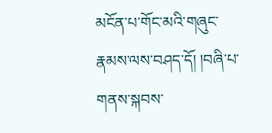མངོན་པ་གོང་མའི་གཞུང་རྣམས་ལས་བཤད་དོ། །བཞི་པ་གནས་སྐབས་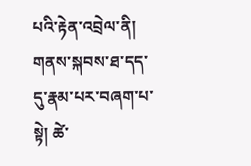པའི་རྟེན་འབྲེལ་ནི། གནས་སྐབས་ཐ་དད་དུ་རྣམ་པར་བཞག་པ་སྟེ། ཚེ་